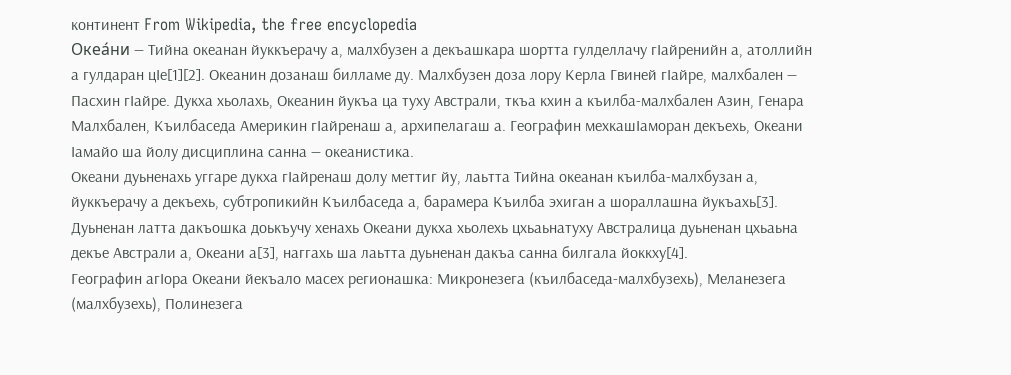континент From Wikipedia, the free encyclopedia
Океа́ни — Тийна океанан йуккъерачу а, малхбузен а декъашкара шортта гулделлачу гӀайренийн а, атоллийн а гулдаран цӀе[1][2]. Океанин дозанаш билламе ду. Малхбузен доза лору Керла Гвиней гӀайре, малхбален — Пасхин гӀайре. Дукха хьолахь, Океанин йукъа ца туху Австрали, ткъа кхин а къилба-малхбален Азин, Генара Малхбален, Къилбаседа Америкин гӀайренаш а, архипелагаш а. Географин мехкашӀаморан декъехь, Океани Ӏамайо ша йолу дисциплина санна — океанистика.
Океани дуьненахь уггаре дукха гӀайренаш долу меттиг йу, лаьтта Тийна океанан къилба-малхбузан а, йуккъерачу а декъехь, субтропикийн Къилбаседа а, барамера Къилба эхиган а шораллашна йукъахь[3]. Дуьненан латта дакъошка доькъучу хенахь Океани дукха хьолехь цхьаьнатуху Австралица дуьненан цхьаьна декъе Австрали а, Океани а[3], наггахь ша лаьтта дуьненан дакъа санна билгала йоккху[4].
Географин агӀора Океани йекъало масех регионашка: Микронезега (къилбаседа-малхбузехь), Меланезега (малхбузехь), Полинезега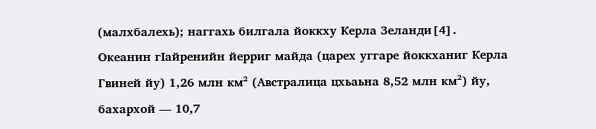(малхбалехь); наггахь билгала йоккху Керла Зеланди[4].
Океанин гӀайренийн йерриг майда (царех уггаре йоккханиг Керла Гвиней йу) 1,26 млн км² (Австралица цхьаьна 8,52 млн км²) йу, бахархой — 10,7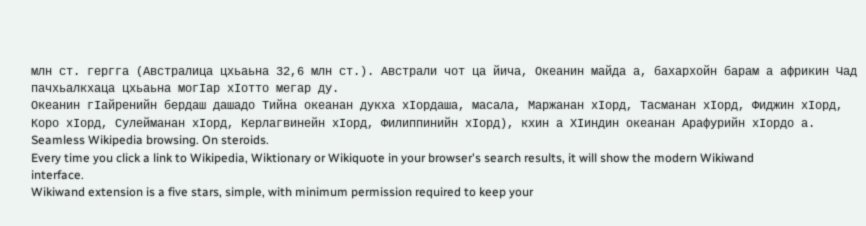млн ст. гергга (Австралица цхьаьна 32,6 млн ст.). Австрали чот ца йича, Океанин майда а, бахархойн барам а африкин Чад пачхьалкхаца цхьаьна могӀар хӀотто мегар ду.
Океанин гӀайренийн бердаш дашадо Тийна океанан дукха хӀордаша, масала, Маржанан хӀорд, Тасманан хӀорд, Фиджин хӀорд, Коро хӀорд, Сулейманан хӀорд, Керлагвинейн хӀорд, Филиппинийн хӀорд), кхин а ХӀиндин океанан Арафурийн хӀордо а.
Seamless Wikipedia browsing. On steroids.
Every time you click a link to Wikipedia, Wiktionary or Wikiquote in your browser's search results, it will show the modern Wikiwand interface.
Wikiwand extension is a five stars, simple, with minimum permission required to keep your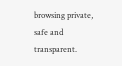browsing private, safe and transparent.